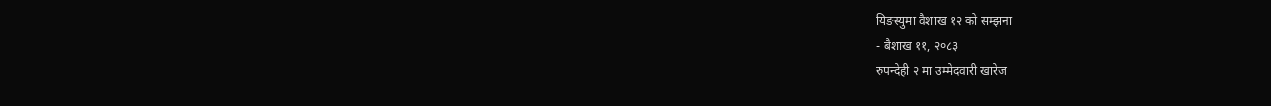यिङस्युमा वैशाख १२ को सम्झना
- बैशाख ११, २०८३
रुपन्देही २ मा उम्मेदवारी खारेज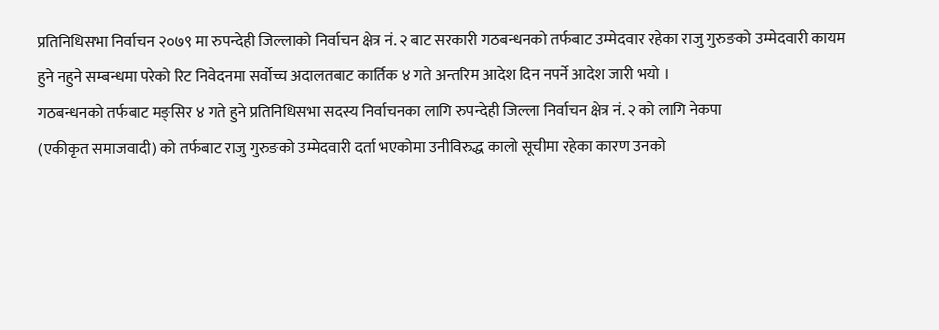प्रतिनिधिसभा निर्वाचन २०७९ मा रुपन्देही जिल्लाको निर्वाचन क्षेत्र नं. २ बाट सरकारी गठबन्धनको तर्फबाट उम्मेदवार रहेका राजु गुरुङको उम्मेदवारी कायम हुने नहुने सम्बन्धमा परेको रिट निवेदनमा सर्वोच्च अदालतबाट कार्तिक ४ गते अन्तरिम आदेश दिन नपर्ने आदेश जारी भयो ।
गठबन्धनको तर्फबाट मङ्सिर ४ गते हुने प्रतिनिधिसभा सदस्य निर्वाचनका लागि रुपन्देही जिल्ला निर्वाचन क्षेत्र नं. २ को लागि नेकपा
(एकीकृत समाजवादी) को तर्फबाट राजु गुरुङको उम्मेदवारी दर्ता भएकोमा उनीविरुद्ध कालो सूचीमा रहेका कारण उनको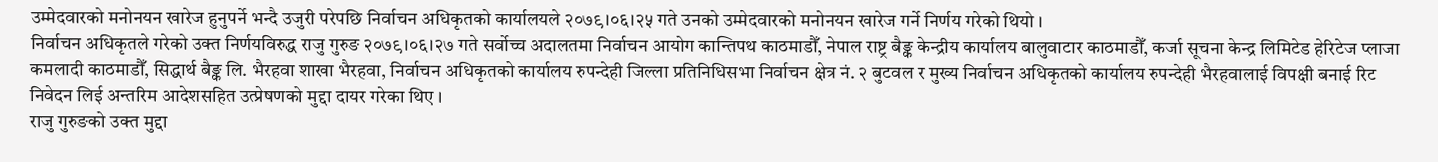उम्मेदवारको मनोनयन खारेज हुनुपर्ने भन्दै उजुरी परेपछि निर्वाचन अधिकृतको कार्यालयले २०७९।०६।२५ गते उनको उम्मेदवारको मनोनयन खारेज गर्ने निर्णय गरेको थियो ।
निर्वाचन अधिकृतले गरेको उक्त निर्णयविरुद्ध राजु गुरुङ २०७९।०६।२७ गते सर्वोच्च अदालतमा निर्वाचन आयोग कान्तिपथ काठमाडौँ, नेपाल राष्ट्र बैङ्क केन्द्रीय कार्यालय बालुवाटार काठमाडौँ, कर्जा सूचना केन्द्र लिमिटेड हेरिटेज प्लाजा कमलादी काठमाडौँ, सिद्धार्थ बैङ्क लि. भैरहवा शाखा भैरहवा, निर्वाचन अधिकृतको कार्यालय रुपन्देही जिल्ला प्रतिनिधिसभा निर्वाचन क्षेत्र नं. २ बुटवल र मुख्य निर्वाचन अधिकृतको कार्यालय रुपन्देही भैरहवालाई विपक्षी बनाई रिट निवेदन लिई अन्तरिम आदेशसहित उत्प्रेषणको मुद्दा दायर गरेका थिए ।
राजु गुरुङको उक्त मुद्दा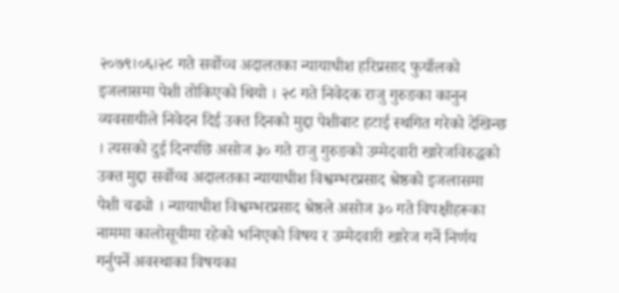२०७९।०६।२८ गते सर्वोच्च अदालतका न्यायाधीश हरिप्रसाद फुयाँलको इजलासमा पेशी तोकिएको थियो । २८ गते निवेदक राजु गुरुङका कानुन व्यवसायीले निवेदन दिई उक्त दिनको मुद्दा पेशीबाट हटाई स्थगित गरेको देखिन्छ । त्यसको दुई दिनपछि असोज ३० गते राजु गुरुङको उम्मेदवारी खारेजविरुद्धको उक्त मुद्दा सर्वोच्च अदालतका न्यायाधीश विश्वम्भरप्रसाद श्रेष्ठको इजलासमा पेशी चढ्यो । न्यायाधीश विश्वम्भरप्रसाद श्रेष्ठले असोज ३० गते विपक्षीहरूका नाममा कालोसूचीमा रहेको भनिएको विषय र उम्मेदवारी खारेज गर्ने निर्णय गर्नुपर्ने अवस्थाका विषयका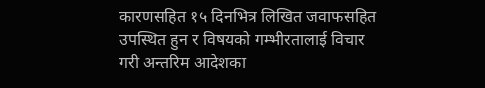कारणसहित १५ दिनभित्र लिखित जवाफसहित उपस्थित हुन र विषयको गम्भीरतालाई विचार गरी अन्तरिम आदेशका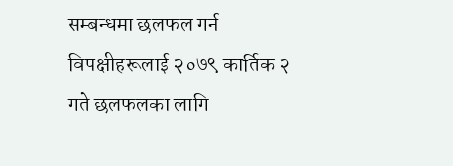सम्बन्धमा छलफल गर्न विपक्षीहरूलाई २०७९ कार्तिक २ गते छलफलका लागि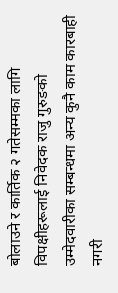बोलाउने र कार्तिक २ गतेसम्मका लागि विपक्षीहरूलाई निवेदक राजु गुरुङको उम्मेदवारीका सम्बन्धमा अन्य कुनै काम कारबाही नगरी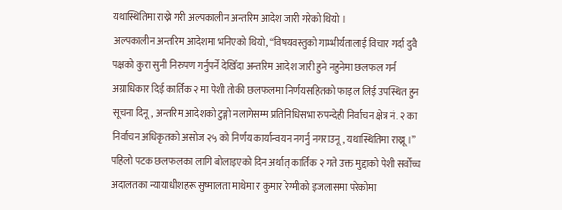यथास्थितिमा राख्ने गरी अल्पकालीन अन्तरिम आदेश जारी गरेको थियो ।
अल्पकालीन अन्तरिम आदेशमा भनिएको थियो, “विषयवस्तुको गाम्भीर्यतालाई विचार गर्दा दुवै पक्षको कुरा सुनी निरुपण गर्नुपर्ने देखिँदा अन्तरिम आदेश जारी हुने नहुनेमा छलफल गर्न अग्राधिकार दिई कार्तिक २ मा पेशी तोकी छलफलमा निर्णयसहितको फाइल लिई उपस्थित हुन सूचना दिनू, अन्तरिम आदेशको टुङ्गो नलागेसम्म प्रतिनिधिसभा रुपन्देही निर्वाचन क्षेत्र नं. २ का निर्वाचन अधिकृतको असोज २५ को निर्णय कार्यान्वयन नगर्नु नगराउनू, यथास्थितिमा राख्नू ।”
पहिलो पटक छलफलका लागि बोलाइएको दिन अर्थात् कार्तिक २ गते उक्त मुद्दाको पेशी सर्वोच्च अदालतका न्यायाधीशहरू सुष्मालता माथेमा र कुमार रेग्मीको इजलासमा परेकोमा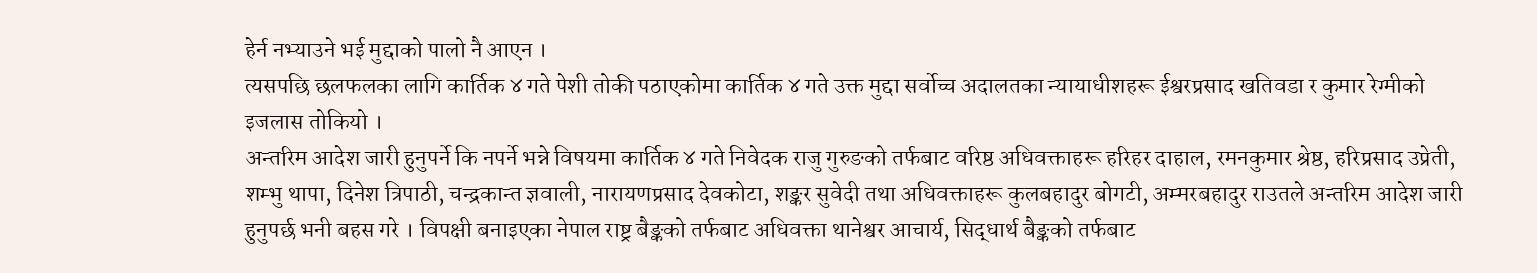हेर्न नभ्याउने भई मुद्दाको पालो नै आएन ।
त्यसपछि छलफलका लागि कार्तिक ४ गते पेशी तोकी पठाएकोमा कार्तिक ४ गते उक्त मुद्दा सर्वोच्च अदालतका न्यायाधीशहरू ईश्वरप्रसाद खतिवडा र कुमार रेग्मीको इजलास तोकियो ।
अन्तरिम आदेश जारी हुनुपर्ने कि नपर्ने भन्ने विषयमा कार्तिक ४ गते निवेदक राजु गुरुङको तर्फबाट वरिष्ठ अधिवक्ताहरू हरिहर दाहाल, रमनकुमार श्रेष्ठ, हरिप्रसाद उप्रेती, शम्भु थापा, दिनेश त्रिपाठी, चन्द्रकान्त ज्ञवाली, नारायणप्रसाद देवकोटा, शङ्कर सुवेदी तथा अधिवक्ताहरू कुलबहादुर बोगटी, अम्मरबहादुर राउतले अन्तरिम आदेश जारी हुनुपर्छ भनी बहस गरे । विपक्षी बनाइएका नेपाल राष्ट्र बैङ्कको तर्फबाट अधिवक्ता थानेश्वर आचार्य, सिद्धार्थ बैङ्कको तर्फबाट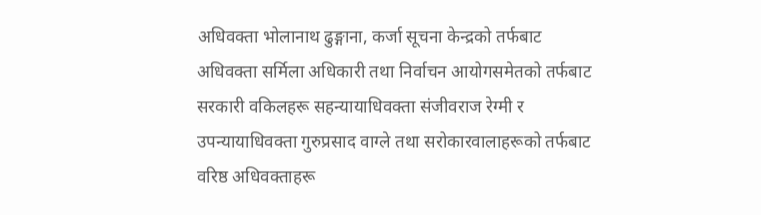अधिवक्ता भोलानाथ ढुङ्गाना, कर्जा सूचना केन्द्रको तर्फबाट अधिवक्ता सर्मिला अधिकारी तथा निर्वाचन आयोगसमेतको तर्फबाट सरकारी वकिलहरू सहन्यायाधिवक्ता संजीवराज रेग्मी र उपन्यायाधिवक्ता गुरुप्रसाद वाग्ले तथा सरोकारवालाहरूको तर्फबाट वरिष्ठ अधिवक्ताहरू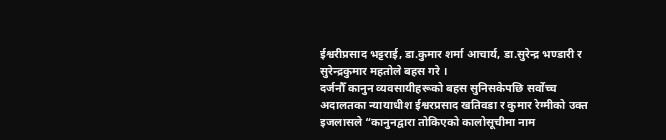ईश्वरीप्रसाद भट्टराई, डा.कुमार शर्मा आचार्य, डा.सुरेन्द्र भण्डारी र सुरेन्द्रकुमार महतोले बहस गरे ।
दर्जनौँ कानुन व्यवसायीहरूको बहस सुनिसकेपछि सर्वोच्च अदालतका न्यायाधीश ईश्वरप्रसाद खतिवडा र कुमार रेग्मीको उक्त इजलासले “कानुनद्वारा तोकिएको कालोसूचीमा नाम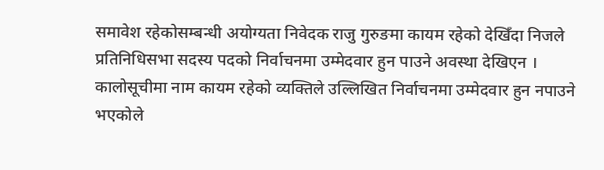समावेश रहेकोसम्बन्धी अयोग्यता निवेदक राजु गुरुङमा कायम रहेको देखिँदा निजले प्रतिनिधिसभा सदस्य पदको निर्वाचनमा उम्मेदवार हुन पाउने अवस्था देखिएन । कालोसूचीमा नाम कायम रहेको व्यक्तिले उल्लिखित निर्वाचनमा उम्मेदवार हुन नपाउने भएकोले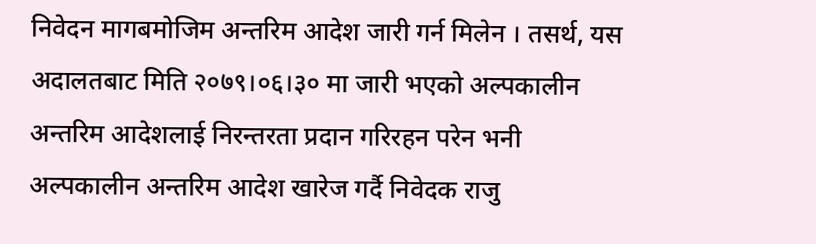निवेदन मागबमोजिम अन्तरिम आदेश जारी गर्न मिलेन । तसर्थ, यस अदालतबाट मिति २०७९।०६।३० मा जारी भएको अल्पकालीन अन्तरिम आदेशलाई निरन्तरता प्रदान गरिरहन परेन भनी अल्पकालीन अन्तरिम आदेश खारेज गर्दै निवेदक राजु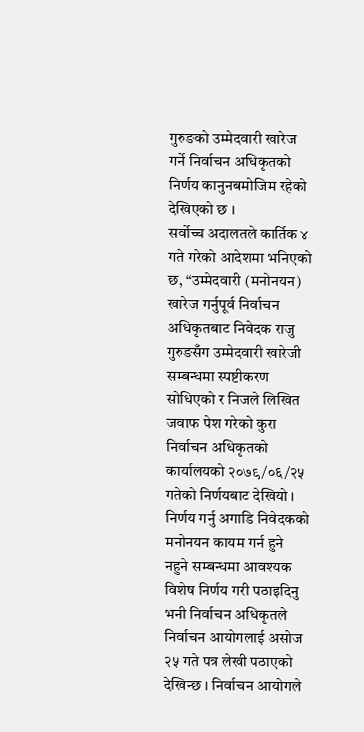गुरुङको उम्मेदवारी खारेज गर्ने निर्वाचन अधिकृतको निर्णय कानुनबमोजिम रहेको देखिएको छ ।
सर्वोच्च अदालतले कार्तिक ४ गते गरेको आदेशमा भनिएको छ, “उम्मेदवारी (मनोनयन) खारेज गर्नुपूर्व निर्वाचन अधिकृतबाट निवेदक राजु गुरुङसँग उम्मेदवारी खारेजी सम्बन्धमा स्पष्टीकरण सोधिएको र निजले लिखित जवाफ पेश गरेको कुरा निर्वाचन अधिकृतको कार्यालयको २०७९/०६/२५ गतेको निर्णयबाट देखियो । निर्णय गर्नु अगाडि निवेदकको मनोनयन कायम गर्न हुने नहुने सम्बन्धमा आवश्यक विशेष निर्णय गरी पठाइदिनु भनी निर्वाचन अधिकृतले निर्वाचन आयोगलाई असोज २५ गते पत्र लेखी पठाएको देखिन्छ । निर्वाचन आयोगले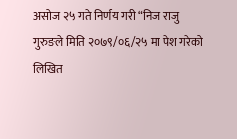असोज २५ गते निर्णय गरी “निज राजु गुरुङले मिति २०७९/०६/२५ मा पेश गरेको लिखित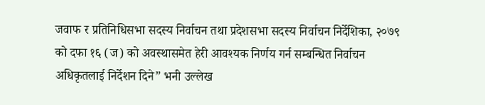जवाफ र प्रतिनिधिसभा सदस्य निर्वाचन तथा प्रदेशसभा सदस्य निर्वाचन निर्देशिका, २०७९ को दफा १६ (ज) को अवस्थासमेत हेरी आवश्यक निर्णय गर्न सम्बन्धित निर्वाचन अधिकृतलाई निर्देशन दिने” भनी उल्लेख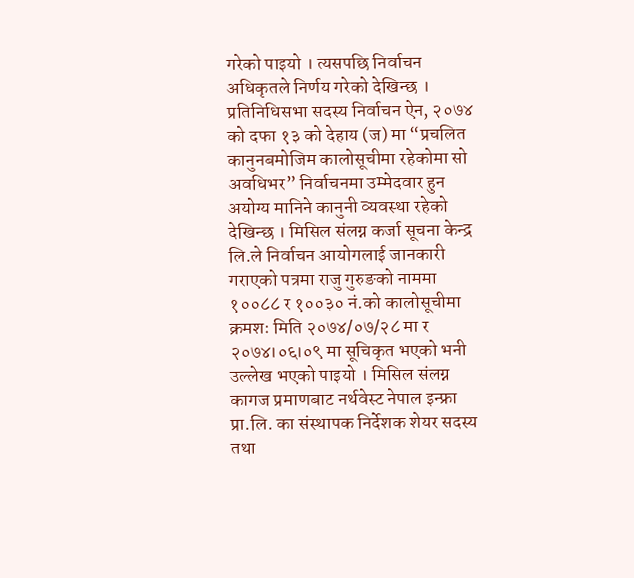गरेको पाइयो । त्यसपछि निर्वाचन अधिकृतले निर्णय गरेको देखिन्छ ।
प्रतिनिधिसभा सदस्य निर्वाचन ऐन, २०७४ को दफा १३ को देहाय (ज) मा “प्रचलित कानुनबमोजिम कालोसूचीमा रहेकोमा सो अवधिभर” निर्वाचनमा उम्मेदवार हुन अयोग्य मानिने कानुनी व्यवस्था रहेको देखिन्छ । मिसिल संलग्न कर्जा सूचना केन्द्र लि.ले निर्वाचन आयोगलाई जानकारी गराएको पत्रमा राजु गुरुङको नाममा १००८८ र १००३० नं.को कालोसूचीमा क्रमशः मिति २०७४/०७/२८ मा र २०७४।०६।०९ मा सूचिकृत भएको भनी उल्लेख भएको पाइयो । मिसिल संलग्न कागज प्रमाणबाट नर्थवेस्ट नेपाल इन्फ्रा प्रा.लि. का संस्थापक निर्देशक शेयर सदस्य तथा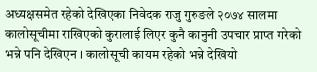अध्यक्षसमेत रहेको देखिएका निवेदक राजु गुरुङले २०७४ सालमा कालोसूचीमा राखिएको कुरालाई लिएर कुनै कानुनी उपचार प्राप्त गरेको भन्ने पनि देखिएन । कालोसूची कायम रहेको भन्ने देखियो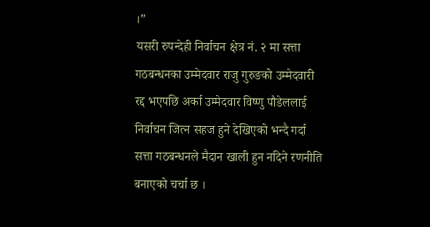।”
यसरी रुपन्देही निर्वाचन क्षेत्र नं. २ मा सत्ता गठबन्धनका उम्मेदवार राजु गुरुङको उम्मेदवारी रद्द भएपछि अर्का उम्मेदवार विष्णु पौडेललाई निर्वाचन जित्न सहज हुने देखिएको भन्दै गर्दा सत्ता गठबन्धनले मैदान खाली हुन नदिने रणनीति बनाएको चर्चा छ ।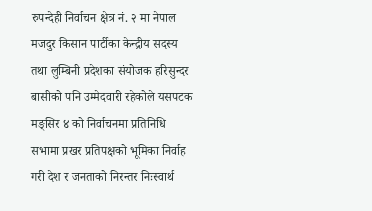रुपन्देही निर्वाचन क्षेत्र नं. २ मा नेपाल मजदुर किसान पार्टीका केन्द्रीय सदस्य तथा लुम्बिनी प्रदेशका संयोजक हरिसुन्दर बासीको पनि उम्मेदवारी रहेकोले यसपटक मङ्सिर ४ को निर्वाचनमा प्रतिनिधि सभामा प्रखर प्रतिपक्षको भूमिका निर्वाह गरी देश र जनताको निरन्तर निःस्वार्थ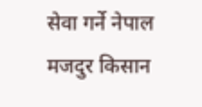सेवा गर्ने नेपाल मजदुर किसान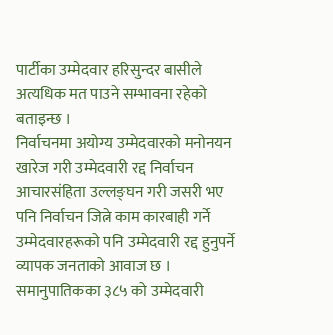पार्टीका उम्मेदवार हरिसुन्दर बासीले अत्यधिक मत पाउने सम्भावना रहेको बताइन्छ ।
निर्वाचनमा अयोग्य उम्मेदवारको मनोनयन खारेज गरी उम्मेदवारी रद्द निर्वाचन आचारसंहिता उल्लङ्घन गरी जसरी भए पनि निर्वाचन जित्ने काम कारबाही गर्ने उम्मेदवारहरूको पनि उम्मेदवारी रद्द हुनुपर्ने व्यापक जनताको आवाज छ ।
समानुपातिकका ३८५ को उम्मेदवारी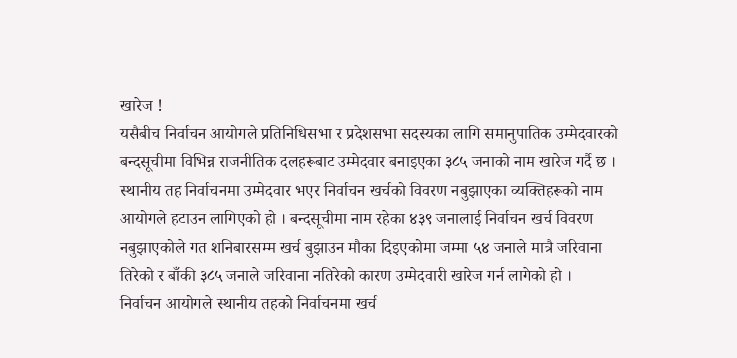खारेज !
यसैबीच निर्वाचन आयोगले प्रतिनिधिसभा र प्रदेशसभा सदस्यका लागि समानुपातिक उम्मेदवारको बन्दसूचीमा विभिन्न राजनीतिक दलहरूबाट उम्मेदवार बनाइएका ३८५ जनाको नाम खारेज गर्दै छ ।
स्थानीय तह निर्वाचनमा उम्मेदवार भएर निर्वाचन खर्चको विवरण नबुझाएका व्यक्तिहरूको नाम आयोगले हटाउन लागिएको हो । बन्दसूचीमा नाम रहेका ४३९ जनालाई निर्वाचन खर्च विवरण नबुझाएकोले गत शनिबारसम्म खर्च बुझाउन मौका दिइएकोमा जम्मा ५४ जनाले मात्रै जरिवाना तिरेको र बाँकी ३८५ जनाले जरिवाना नतिरेको कारण उम्मेदवारी खारेज गर्न लागेको हो ।
निर्वाचन आयोगले स्थानीय तहको निर्वाचनमा खर्च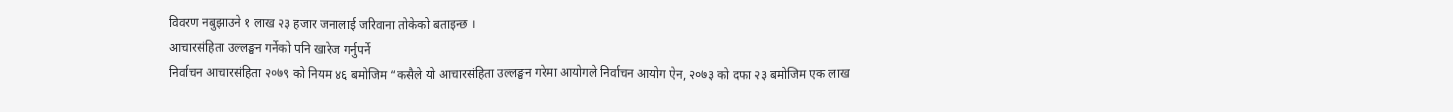विवरण नबुझाउने १ लाख २३ हजार जनालाई जरिवाना तोकेको बताइन्छ ।
आचारसंहिता उल्लङ्घन गर्नेको पनि खारेज गर्नुपर्ने
निर्वाचन आचारसंहिता २०७९ को नियम ४६ बमोजिम “कसैले यो आचारसंहिता उल्लङ्घन गरेमा आयोगले निर्वाचन आयोग ऐन, २०७३ को दफा २३ बमोजिम एक लाख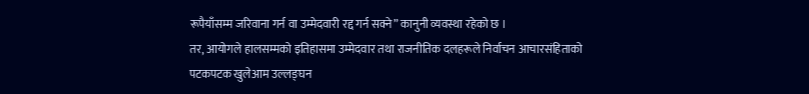रूपैयाँसम्म जरिवाना गर्न वा उम्मेदवारी रद्द गर्न सक्ने” कानुनी व्यवस्था रहेको छ ।
तर, आयोगले हालसम्मको इतिहासमा उम्मेदवार तथा राजनीतिक दलहरूले निर्वाचन आचारसंहिताको पटकपटक खुलेआम उल्लङ्घन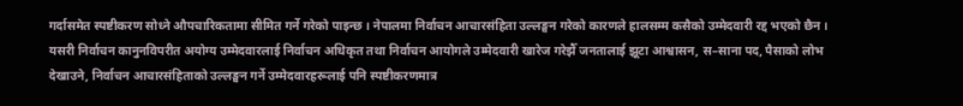गर्दासमेत स्पष्टीकरण सोध्ने औपचारिकतामा सीमित गर्ने गरेको पाइन्छ । नेपालमा निर्वाचन आचारसंहिता उल्लङ्घन गरेको कारणले हालसम्म कसैको उम्मेदवारी रद्द भएको छैन ।
यसरी निर्वाचन कानुनविपरीत अयोग्य उम्मेदवारलाई निर्वाचन अधिकृत तथा निर्वाचन आयोगले उम्मेदवारी खारेज गरेझैँ जनतालाई झूटा आश्वासन, स–साना पद, पैसाको लोभ देखाउने, निर्वाचन आचारसंहिताको उल्लङ्घन गर्ने उम्मेदवारहरूलाई पनि स्पष्टीकरणमात्र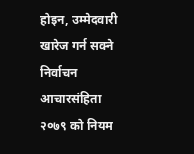होइन, उम्मेदवारी खारेज गर्न सक्ने निर्वाचन आचारसंहिता २०७९ को नियम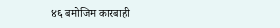४६ बमोजिम कारबाही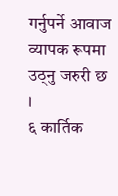गर्नुपर्ने आवाज व्यापक रूपमा उठ्नु जरुरी छ ।
६ कार्तिक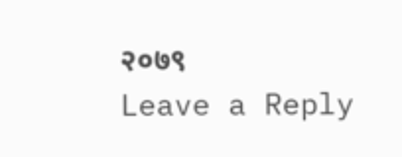२०७९
Leave a Reply